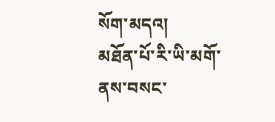སོག་མདའ།
མཐོན་པོ་རི་ཡི་མགོ་ནས་བསང་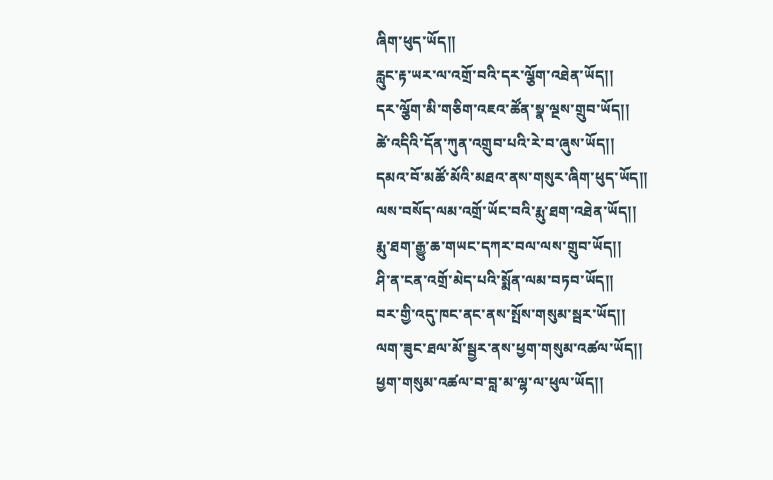ཞིག་ཕུད་ཡོད།།
རླུང་རྟ་ཡར་ལ་འགྲོ་བའི་དར་ལྕོག་འཐེན་ཡོད།།
དར་ལྕོག་མི་གཅིག་འཇའ་ཚོན་སྣ་ལྔས་གྲུབ་ཡོད།།
ཚེ་འདིའི་དོན་ཀུན་འགྲུབ་པའི་རེ་བ་ཞུས་ཡོད།།
དམའ་བོ་མཚོ་མོའི་མཐའ་ནས་གསུར་ཞིག་ཕུད་ཡོད།།
ལས་བསོད་ལམ་འགྲོ་ཡོང་བའི་རྨུ་ཐག་འཐེན་ཡོད།།
རྨུ་ཐག་རྒྱུ་ཆ་གཡང་དཀར་བལ་ལས་གྲུབ་ཡོད།།
ཤི་ན་ངན་འགྲོ་མེད་པའི་སྨོན་ལམ་བཏབ་ཡོད།།
བར་གྱི་འདུ་ཁང་ནང་ནས་སྤོས་གསུམ་སྦར་ཡོད།།
ལག་ཟུང་ཐལ་མོ་སྦྱར་ནས་ཕྱག་གསུམ་འཚལ་ཡོད།།
ཕྱག་གསུམ་འཚལ་བ་བླ་མ་ལྷ་ལ་ཕུལ་ཡོད།།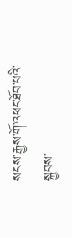སངས་རྒྱས་གོ་འཕང་ཐོབ་པའི་སྐྱབས་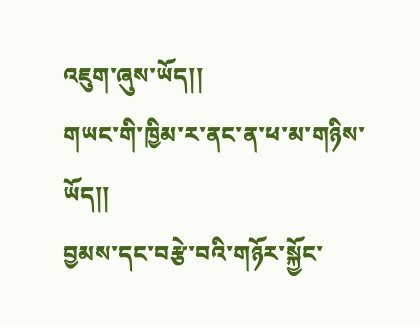འཇུག་ཞུས་ཡོད།།
གཡང་གི་ཁྱིམ་ར་ནང་ན་ཕ་མ་གཉིས་ཡོད།།
བྱམས་དང་བརྩེ་བའི་གཉོར་སྐྱོང་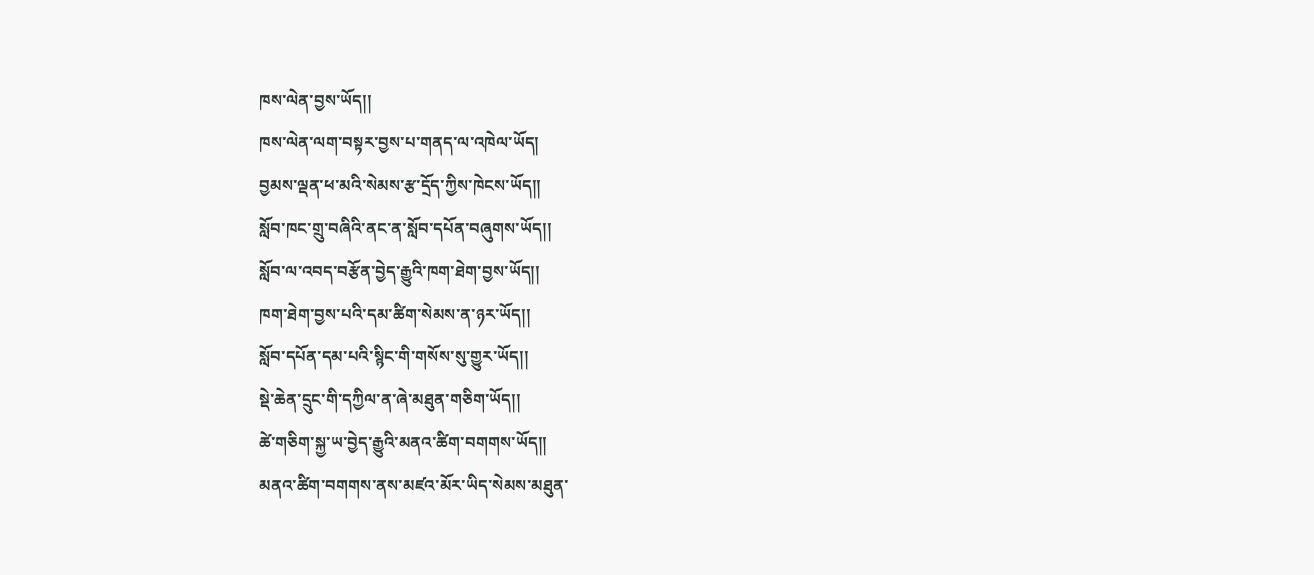ཁས་ལེན་བྱས་ཡོད།།
ཁས་ལེན་ལག་བསྟར་བྱས་པ་གནད་ལ་འཁེལ་ཡོད།
བྱམས་ལྡན་ཕ་མའི་སེམས་རྩ་དྲོད་ཀྱིས་ཁེངས་ཡོད།།
སློབ་ཁང་གྲུ་བཞིའི་ནང་ན་སློབ་དཔོན་བཞུགས་ཡོད།།
སློབ་ལ་འབད་བརྩོན་བྱེད་རྒྱུའི་ཁག་ཐེག་བྱས་ཡོད།།
ཁག་ཐེག་བྱས་པའི་དམ་ཚིག་སེམས་ན་ཉར་ཡོད།།
སློབ་དཔོན་དམ་པའི་སྙིང་གི་གསོས་སུ་གྱུར་ཡོད།།
སྡེ་ཆེན་དྲུང་གི་དཀྱིལ་ན་ཞེ་མཐུན་གཅིག་ཡོད།།
ཚེ་གཅིག་སྐྱ་ཡ་བྱེད་རྒྱུའི་མནའ་ཚིག་བགགས་ཡོད།།
མནའ་ཚིག་བགགས་ནས་མཛའ་མོར་ཡིད་སེམས་མཐུན་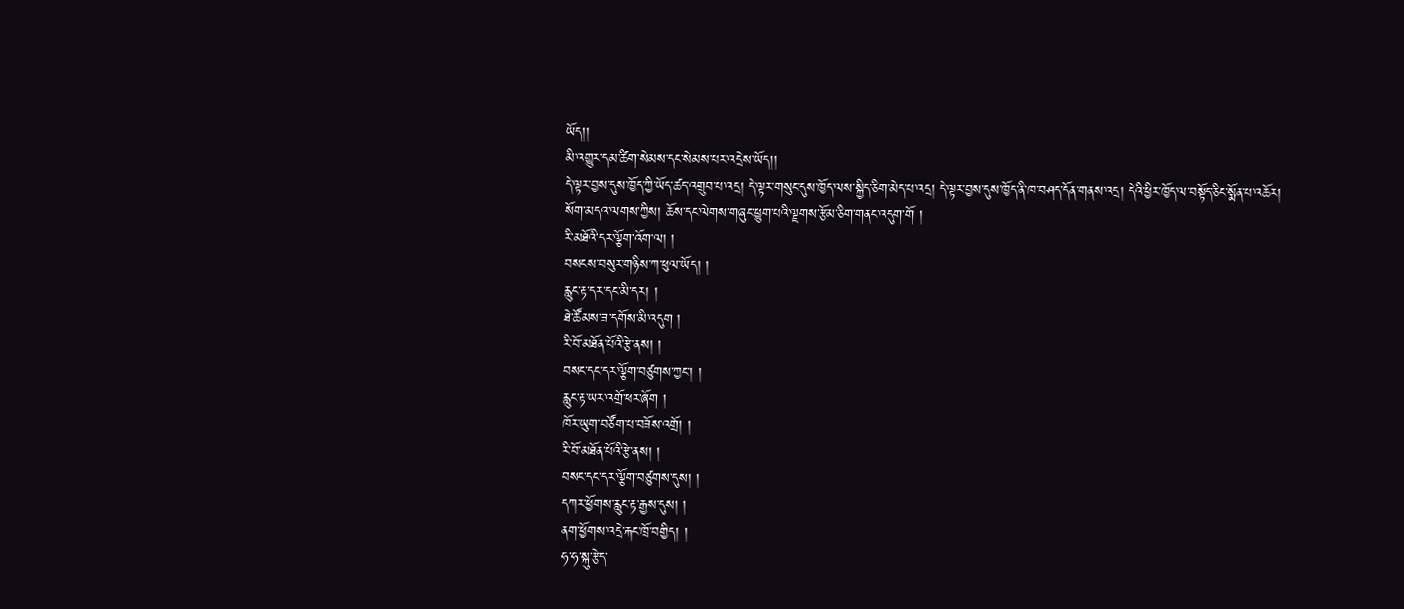ཡོད།།
མི་འགྱུར་དམ་ཚིག་སེམས་དང་སེམས་པར་འདྲེས་ཡོད།།
དེ་ལྟར་བྱས་དུས་ཁྱོད་ཀྱི་ཡོད་ཚད་འགྲུབ་པ་འདྲ། དེ་ལྟར་གསུང་དུས་ཁྱོད་ལས་སྐྱིད་ཅིག་མེད་པ་འདྲ། དེ་ལྟར་བྱས་དུས་ཁྱོད་ནི་ཁ་བཤད་དོན་གནས་འདྲ། དེའི་ཕྱིར་ཁྱོད་ལ་བསྟོད་ཅིང་སྨོན་པ་འཆོར།
སོག་མདའ་ལགས་ཀྱིས། ཆོས་དང་ལེགས་གཞུང་ཕྱུག་པའི་ལྗགས་རྩོམ་ཅིག་གནང་འདུག་གོ །
རི་མཐོའི་དར་ལྕོག་འོག་ལ། །
བསངས་བསུར་གཉིས་ཀ་ཕུལ་ཡོད། །
རླུང་རྟ་དར་དང་མི་དར། །
ཐེ་ཚོམས་ཟ་དགོས་མི་འདུག །
རི་བོ་མཐོན་པོའི་རྩེ་ནས། །
བསང་དང་དར་ལྕོག་བཙུགས་ཀྱང་། །
རླུང་རྟ་ཡར་འགྲོ་ཕར་ཞོག །
ཁོར་ཡུག་བཙོག་པ་བཟོས་འགྲོ། །
རི་བོ་མཐོན་པོའི་རྩེ་ནས། །
བསང་དང་དར་ལྕོག་བཙུགས་དུས། །
དཀར་ཕྱོགས་རླུང་རྟ་རྒྱས་དུས། །
ནག་ཕྱོགས་འདྲེ་རྐང་ཁྲོ་བགྱིད། །
ཧ་ཧ་སྐུ་རྩེད་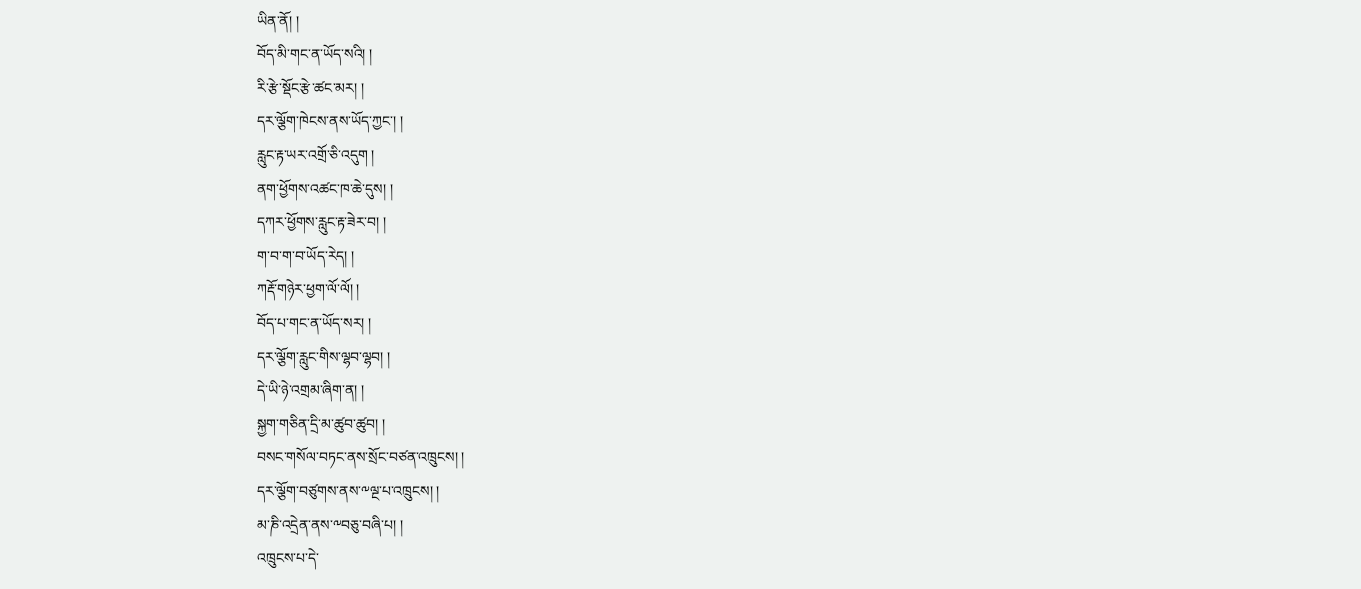ཡིན་ནོ། །
བོད་མི་གང་ན་ཡོད་སའི། །
རི་རྩེ་སྡོང་རྩེ་ཚང་མར། །
དར་ལྕོག་ཁེངས་ནས་ཡོད་ཀྱང་། །
རླུང་རྟ་ཡར་འགྲོ་ཅི་འདུག །
ནག་ཕྱོགས་འཚང་ཁ་ཆེ་དུས། །
དཀར་ཕྱོགས་རླུང་རྟ་ཟེར་བ། །
ག་བ་ག་བ་ཡོད་རེད། །
ཀརྡོ་གཉེར་ཕྱག་ལོ་ལོ། །
བོད་པ་གང་ན་ཡོད་སར། །
དར་ལྕོག་རླུང་གིས་ལྷབ་ལྷབ། །
དེ་ཡི་ཉེ་འགྲམ་ཞིག་ན། །
སྐྱག་གཅིན་དྲི་མ་ཚུབ་ཚུབ། །
བསང་གསོལ་བཏང་ནས་སྲོང་བཙན་འཁྲུངས། །
དར་ལྕོག་བཙུགས་ནས་༸ལྔ་པ་འཁྲུངས། །
མ་ཎི་འདྲེན་ནས་༸བཅུ་བཞི་པ། །
འཁྲུངས་པ་དེ་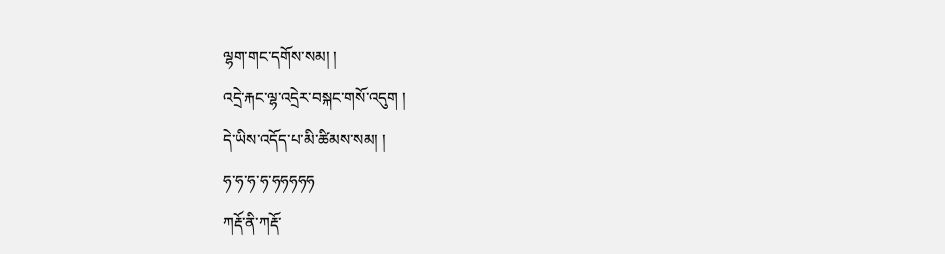ལྷག་གང་དགོས་སམ། །
འདྲེ་རྐང་ལྷ་འདྲེར་བསྐང་གསོ་འདུག །
དེ་ཡིས་འདོད་པ་མི་ཚིམས་སམ། །
ཧ་ཧ་ཧ་ཧ་ཧཧཧཧཧ
ཀརྡོ་ནི་ཀརྡོ་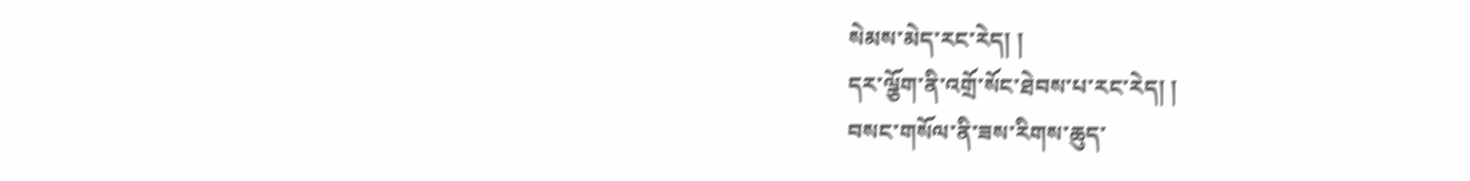སེམས་མེད་རང་རེད། །
དར་ལྕོག་ནི་འགྲོ་སོང་ཐེབས་པ་རང་རེད། །
བསང་གསོལ་ནི་ཟས་རིགས་ཆུད་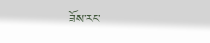ཟོས་རང་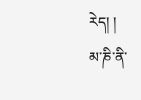རེད། །
མ་ཎི་ནི་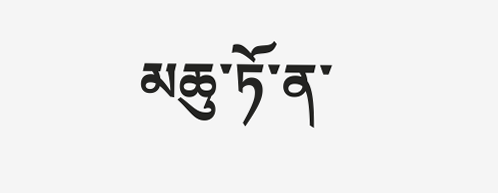མཆུ་ཏོ་ན་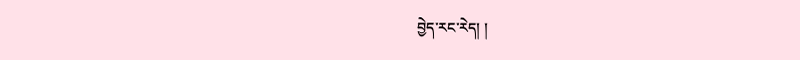བྱེད་རང་རེད། །